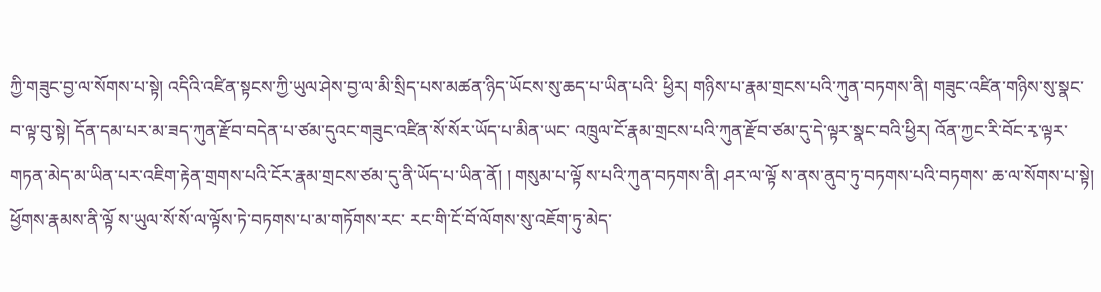ཀྱི་གཟུང་བྱ་ལ་སོགས་པ་སྟེ། འདིའི་འཛིན་སྟངས་ཀྱི་ཡུལ་ཤེས་བྱ་ལ་མི་སྲིད་པས་མཚན་ཉིད་ཡོངས་སུ་ཆད་པ་ཡིན་པའི་ ཕྱིར། གཉིས་པ་རྣམ་གྲངས་པའི་ཀུན་བཏགས་ནི། གཟུང་འཛིན་གཉིས་སུ་སྣང་བ་ལྟ་བུ་སྟེ། དོན་དམ་པར་མ་ཟད་ཀུན་རྫོབ་བདེན་པ་ཙམ་དུའང་གཟུང་འཛིན་སོ་སོར་ཡོད་པ་མིན་ཡང་ འཁྲུལ་ངོ་རྣམ་གྲངས་པའི་ཀུན་རྫོབ་ཙམ་དུ་དེ་ལྟར་སྣང་བའི་ཕྱིར། འོན་ཀྱང་རི་བོང་རྭ་ལྟར་ གཏན་མེད་མ་ཡིན་པར་འཇིག་རྟེན་གྲགས་པའི་ངོར་རྣམ་གྲངས་ཙམ་དུ་ནི་ཡོད་པ་ཡིན་ནོ། ། གསུམ་པ་ལྟོ ས་པའི་ཀུན་བཏགས་ནི། ཤར་ལ་ལྟོ ས་ནས་ནུབ་ཏུ་བཏགས་པའི་བཏགས་ ཆ་ལ་སོགས་པ་སྟེ། ཕྱོགས་རྣམས་ནི་ལྟོ ས་ཡུལ་སོ་སོ་ལ་ལྟོས་ཏེ་བཏགས་པ་མ་གཏོགས་རང་ རང་གི་ངོ་བོ་ལོགས་སུ་འཇོག་ཏུ་མེད་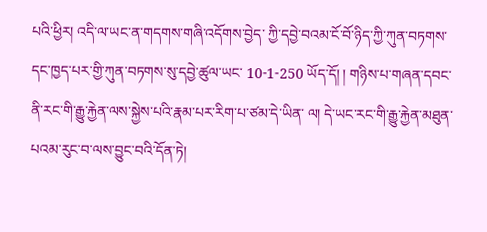པའི་ཕྱིར། འདི་ལ་ཡང་ན་གདགས་གཞི་འདོགས་བྱེད་ ཀྱི་དབྱེ་བའམ་ངོ་བོ་ཉིད་ཀྱི་ཀུན་བཏགས་དང་ཁྱད་པར་གྱི་ཀུན་བཏགས་སུ་དབྱེ་ཚུལ་ཡང་ 10-1-250 ཡོད་དོ། ། གཉིས་པ་གཞན་དབང་ནི་རང་གི་རྒྱུ་རྐྱེན་ལས་སྐྱེས་པའི་རྣམ་པར་རིག་པ་ཙམ་དེ་ཡིན་ ལ། དེ་ཡང་རང་གི་རྒྱུ་རྐྱེན་མཐུན་པའམ་རུང་བ་ལས་བྱུང་བའི་དོན་ཏེ།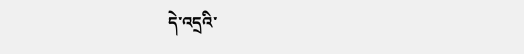དེ་འདྲའི་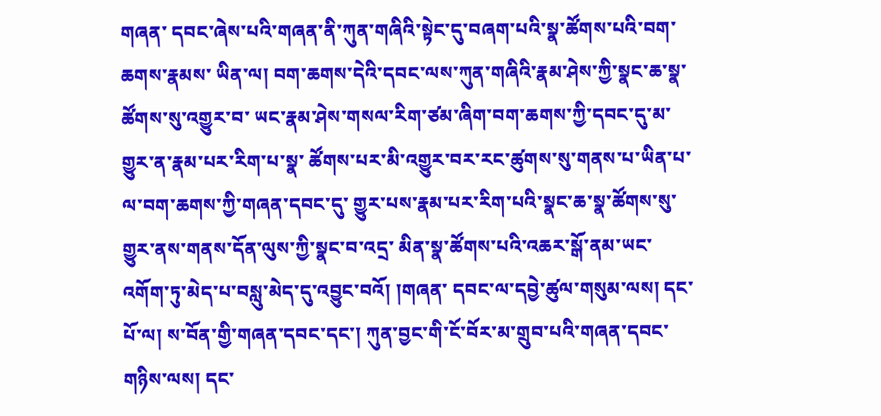གཞན་ དབང་ཞེས་པའི་གཞན་ནི་ཀུན་གཞིའི་སྟེང་དུ་བཞག་པའི་སྣ་ཚོགས་པའི་བག་ཆགས་རྣམས་ ཡིན་ལ། བག་ཆགས་དེའི་དབང་ལས་ཀུན་གཞིའི་རྣམ་ཤེས་ཀྱི་སྣང་ཆ་སྣ་ཚོགས་སུ་འགྱུར་བ་ ཡང་རྣམ་ཤེས་གསལ་རིག་ཙམ་ཞིག་བག་ཆགས་ཀྱི་དབང་དུ་མ་གྱུར་ན་རྣམ་པར་རིག་པ་སྣ་ ཚོགས་པར་མི་འགྱུར་བར་རང་ཚུགས་སུ་གནས་པ་ཡིན་པ་ལ་བག་ཆགས་ཀྱི་གཞན་དབང་དུ་ གྱུར་པས་རྣམ་པར་རིག་པའི་སྣང་ཆ་སྣ་ཚོགས་སུ་གྱུར་ནས་གནས་དོན་ལུས་ཀྱི་སྣང་བ་འདྲ་ མིན་སྣ་ཚོགས་པའི་འཆར་སྒོ་ནམ་ཡང་འགོག་ཏུ་མེད་པ་བསླུ་མེད་དུ་འབྱུང་བའོ། །གཞན་ དབང་ལ་དབྱེ་ཚུལ་གསུམ་ལས། དང་པོ་ལ། ས་བོན་གྱི་གཞན་དབང་དང་། ཀུན་བྱང་གི་ངོ་བོར་མ་གྲུབ་པའི་གཞན་དབང་ གཉིས་ལས། དང་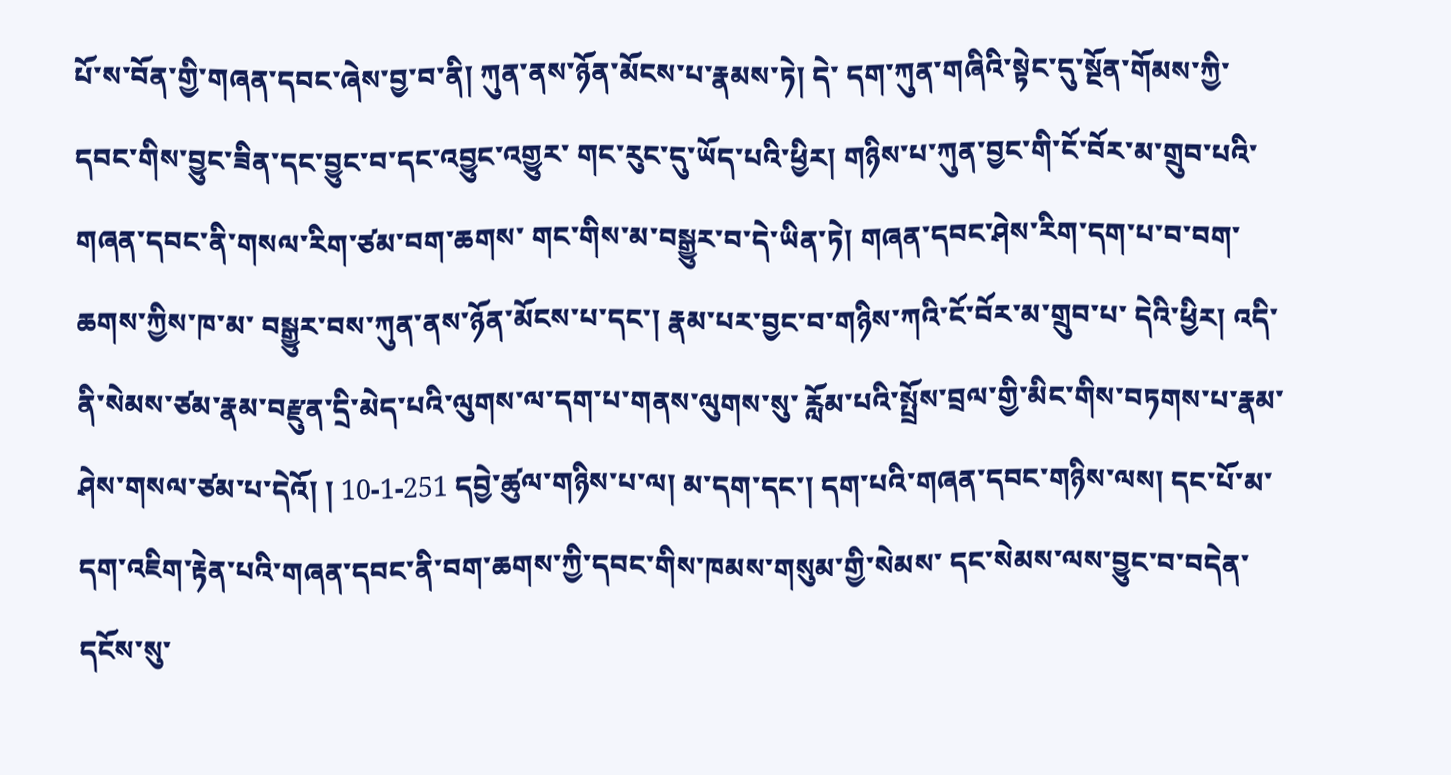པོ་ས་བོན་གྱི་གཞན་དབང་ཞེས་བྱ་བ་ནི། ཀུན་ནས་ཉོན་མོངས་པ་རྣམས་ཏེ། དེ་ དག་ཀུན་གཞིའི་སྟེང་དུ་སྔོན་གོམས་ཀྱི་དབང་གིས་བྱུང་ཟིན་དང་བྱུང་བ་དང་འབྱུང་འགྱུར་ གང་རུང་དུ་ཡོད་པའི་ཕྱིར། གཉིས་པ་ཀུན་བྱང་གི་ངོ་བོར་མ་གྲུབ་པའི་གཞན་དབང་ནི་གསལ་རིག་ཙམ་བག་ཆགས་ གང་གིས་མ་བསྒྱུར་བ་དེ་ཡིན་ཏེ། གཞན་དབང་ཤེས་རིག་དག་པ་བ་བག་ཆགས་ཀྱིས་ཁ་མ་ བསྒྱུར་བས་ཀུན་ནས་ཉོན་མོངས་པ་དང་། རྣམ་པར་བྱང་བ་གཉིས་ཀའི་ངོ་བོར་མ་གྲུབ་པ་ དེའི་ཕྱིར། འདི་ནི་སེམས་ཙམ་རྣམ་བརྫུན་དྲི་མེད་པའི་ལུགས་ལ་དག་པ་གནས་ལུགས་སུ་ རློམ་པའི་སྤྲོས་བྲལ་གྱི་མིང་གིས་བཏགས་པ་རྣམ་ཤེས་གསལ་ཙམ་པ་དེའོ། ། 10-1-251 དབྱེ་ཚུལ་གཉིས་པ་ལ། མ་དག་དང་། དག་པའི་གཞན་དབང་གཉིས་ལས། དང་པོ་མ་ དག་འཇིག་རྟེན་པའི་གཞན་དབང་ནི་བག་ཆགས་ཀྱི་དབང་གིས་ཁམས་གསུམ་གྱི་སེམས་ དང་སེམས་ལས་བྱུང་བ་བདེན་དངོས་སུ་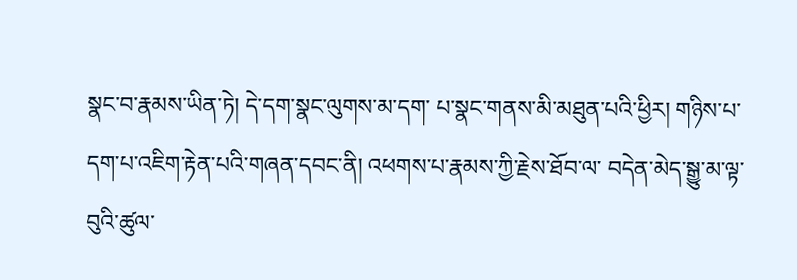སྣང་བ་རྣམས་ཡིན་ཏེ། དེ་དག་སྣང་ལུགས་མ་དག་ པ་སྣང་གནས་མི་མཐུན་པའི་ཕྱིར། གཉིས་པ་དག་པ་འཇིག་རྟེན་པའི་གཞན་དབང་ནི། འཕགས་པ་རྣམས་ཀྱི་རྗེས་ཐོབ་ལ་ བདེན་མེད་སྒྱུ་མ་ལྟ་བུའི་ཚུལ་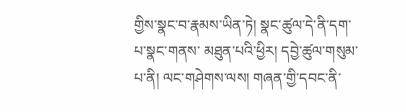གྱིས་སྣང་བ་རྣམས་ཡིན་ཏེ། སྣང་ཚུལ་དེ་ནི་དག་པ་སྣང་གནས་ མཐུན་པའི་ཕྱིར། དབྱེ་ཚུལ་གསུམ་པ་ནི། ལང་གཤེགས་ལས། གཞན་གྱི་དབང་ནི་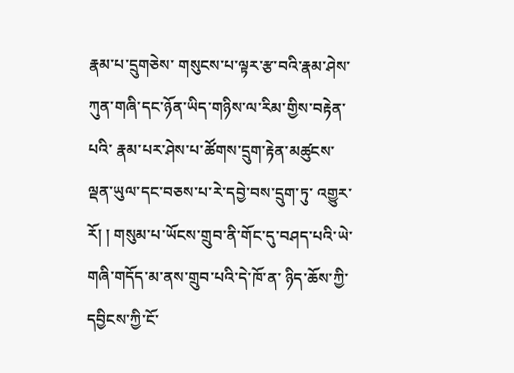རྣམ་པ་དྲུགཅེས་ གསུངས་པ་ལྟར་རྩ་བའི་རྣམ་ཤེས་ཀུན་གཞི་དང་ཉོན་ཡིད་གཉིས་ལ་རིམ་གྱིས་བརྟེན་པའི་ རྣམ་པར་ཤེས་པ་ཚོགས་དྲུག་རྟེན་མཚུངས་ལྡན་ཡུལ་དང་བཅས་པ་རེ་དབྱེ་བས་དྲུག་ཏུ་ འགྱུར་རོ། ། གསུམ་པ་ཡོངས་གྲུབ་ནི་གོང་དུ་བཤད་པའི་ཡེ་གཞི་གདོད་མ་ནས་གྲུབ་པའི་དེ་ཁོ་ན་ ཉིད་ཆོས་ཀྱི་དབྱིངས་ཀྱི་ངོ་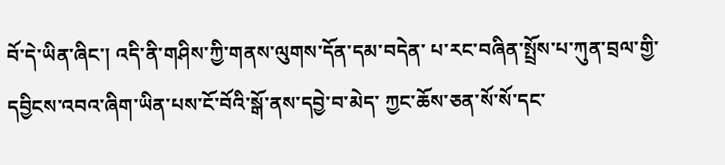བོ་དེ་ཡིན་ཞིང་། འདི་ནི་གཤིས་ཀྱི་གནས་ལུགས་དོན་དམ་བདེན་ པ་རང་བཞིན་སྤྲོས་པ་ཀུན་བྲལ་གྱི་དབྱིངས་འབའ་ཞིག་ཡིན་པས་ངོ་བོའི་སྒོ་ནས་དབྱེ་བ་མེད་ ཀྱང་ཆོས་ཅན་སོ་སོ་དང་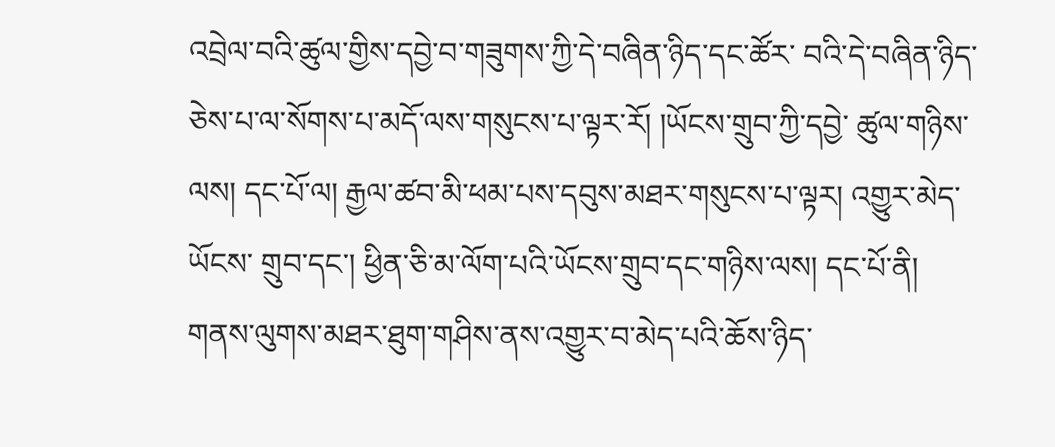འབྲེལ་བའི་ཚུལ་གྱིས་དབྱེ་བ་གཟུགས་ཀྱི་དེ་བཞིན་ཉིད་དང་ཚོར་ བའི་དེ་བཞིན་ཉིད་ཅེས་པ་ལ་སོགས་པ་མདོ་ལས་གསུངས་པ་ལྟར་རོ། །ཡོངས་གྲུབ་ཀྱི་དབྱེ་ ཚུལ་གཉིས་ལས། དང་པོ་ལ། རྒྱལ་ཚབ་མི་ཕམ་པས་དབུས་མཐར་གསུངས་པ་ལྟར། འགྱུར་མེད་ཡོངས་ གྲུབ་དང་། ཕྱིན་ཅི་མ་ལོག་པའི་ཡོངས་གྲུབ་དང་གཉིས་ལས། དང་པོ་ནི། གནས་ལུགས་མཐར་ཐུག་གཤིས་ནས་འགྱུར་བ་མེད་པའི་ཆོས་ཉིད་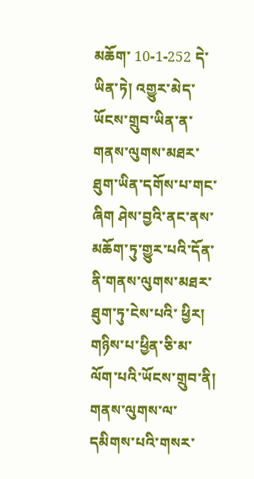མཆོག་ 10-1-252 དེ་ཡིན་ཏེ། འགྱུར་མེད་ཡོངས་གྲུབ་ཡིན་ན་གནས་ལུགས་མཐར་ཐུག་ཡིན་དགོས་པ་གང་ ཞིག ཤེས་བྱའི་ནང་ནས་མཆོག་ཏུ་གྱུར་པའི་དོན་ནི་གནས་ལུགས་མཐར་ཐུག་ཏུ་ངེས་པའི་ ཕྱིར། གཉིས་པ་ཕྱིན་ཅི་མ་ལོག་པའི་ཡོངས་གྲུབ་ནི། གནས་ལུགས་ལ་དམིགས་པའི་གསར་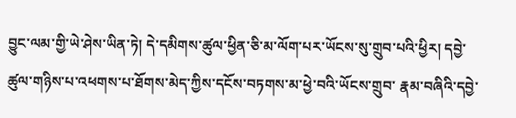བྱུང་ལམ་གྱི་ཡེ་ཤེས་ཡིན་ཏེ། དེ་དམིགས་ཚུལ་ཕྱིན་ཅི་མ་ལོག་པར་ཡོངས་སུ་གྲུབ་པའི་ཕྱིར། དབྱེ་ཚུལ་གཉིས་པ་འཕགས་པ་ཐོགས་མེད་ཀྱིས་དངོས་བཏགས་མ་ཕྱེ་བའི་ཡོངས་གྲུབ་ རྣམ་བཞིའི་དབྱེ་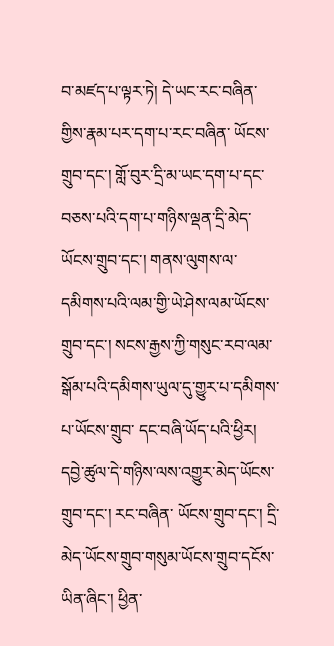བ་མཛད་པ་ལྟར་ཏེ། དེ་ཡང་རང་བཞིན་གྱིས་རྣམ་པར་དག་པ་རང་བཞིན་ ཡོངས་གྲུབ་དང་། གློ་བུར་དྲི་མ་ཡང་དག་པ་དང་བཅས་པའི་དག་པ་གཉིས་ལྡན་དྲི་མེད་ ཡོངས་གྲུབ་དང་། གནས་ལུགས་ལ་དམིགས་པའི་ལམ་གྱི་ཡེ་ཤེས་ལམ་ཡོངས་གྲུབ་དང་། སངས་རྒྱས་ཀྱི་གསུང་རབ་ལམ་སྒོམ་པའི་དམིགས་ཡུལ་དུ་གྱུར་པ་དམིགས་པ་ཡོངས་གྲུབ་ དང་བཞི་ཡོད་པའི་ཕྱིར། དབྱེ་ཚུལ་དེ་གཉིས་ལས་འགྱུར་མེད་ཡོངས་གྲུབ་དང་། རང་བཞིན་ ཡོངས་གྲུབ་དང་། དྲི་མེད་ཡོངས་གྲུབ་གསུམ་ཡོངས་གྲུབ་དངོས་ཡིན་ཞིང་། ཕྱིན་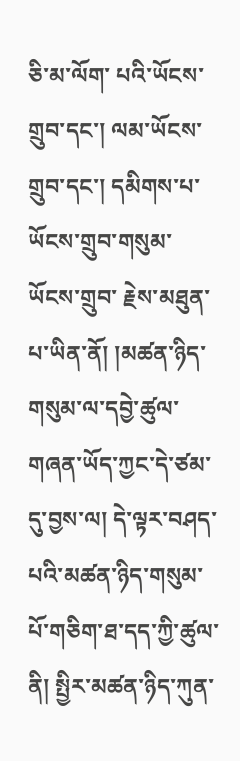ཅི་མ་ལོག་ པའི་ཡོངས་གྲུབ་དང་། ལམ་ཡོངས་གྲུབ་དང་། དམིགས་པ་ཡོངས་གྲུབ་གསུམ་ཡོངས་གྲུབ་ རྗེས་མཐུན་པ་ཡིན་ནོ། །མཚན་ཉིད་གསུམ་ལ་དབྱེ་ཚུལ་གཞན་ཡོད་ཀྱང་དེ་ཙམ་དུ་བྱས་ལ། དེ་ལྟར་བཤད་པའི་མཚན་ཉིད་གསུམ་པོ་གཅིག་ཐ་དད་ཀྱི་ཚུལ་ནི། སྤྱིར་མཚན་ཉིད་ཀུན་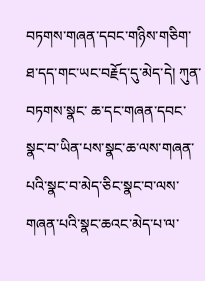བཏགས་གཞན་དབང་གཉིས་གཅིག་ཐ་དད་གང་ཡང་བརྗོད་དུ་མེད་དེ། ཀུན་བཏགས་སྣང་ ཆ་དང་གཞན་དབང་སྣང་བ་ཡིན་པས་སྣང་ཆ་ལས་གཞན་པའི་སྣང་བ་མེད་ཅིང་སྣང་བ་ལས་ གཞན་པའི་སྣང་ཆའང་མེད་པ་ལ་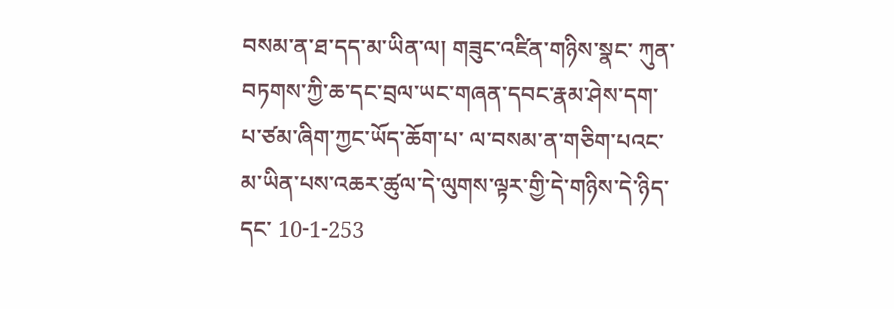བསམ་ན་ཐ་དད་མ་ཡིན་ལ། གཟུང་འཛིན་གཉིས་སྣང་ ཀུན་བཏགས་ཀྱི་ཆ་དང་བྲལ་ཡང་གཞན་དབང་རྣམ་ཤེས་དག་པ་ཙམ་ཞིག་ཀྱང་ཡོད་ཆོག་པ་ ལ་བསམ་ན་གཅིག་པའང་མ་ཡིན་པས་འཆར་ཚུལ་དེ་ལུགས་ལྟར་གྱི་དེ་གཉིས་དེ་ཉིད་དང་ 10-1-253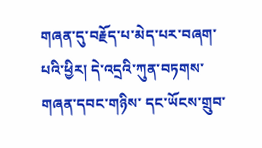གཞན་དུ་བརྗོད་པ་མེད་པར་བཞག་པའི་ཕྱིར། དེ་འདྲའི་ཀུན་བཏགས་གཞན་དབང་གཉིས་ དང་ཡོངས་གྲུབ་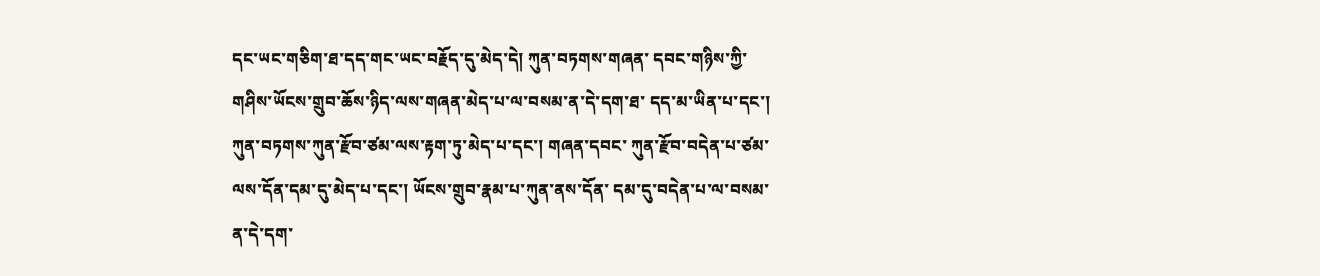དང་ཡང་གཅིག་ཐ་དད་གང་ཡང་བརྗོད་དུ་མེད་དེ། ཀུན་བཏགས་གཞན་ དབང་གཉིས་ཀྱི་གཤིས་ཡོངས་གྲུབ་ཆོས་ཉིད་ལས་གཞན་མེད་པ་ལ་བསམ་ན་དེ་དག་ཐ་ དད་མ་ཡིན་པ་དང་། ཀུན་བཏགས་ཀུན་རྫོབ་ཙམ་ལས་རྟག་ཏུ་མེད་པ་དང་། གཞན་དབང་ ཀུན་རྫོབ་བདེན་པ་ཙམ་ལས་དོན་དམ་དུ་མེད་པ་དང་། ཡོངས་གྲུབ་རྣམ་པ་ཀུན་ནས་དོན་ དམ་དུ་བདེན་པ་ལ་བསམ་ན་དེ་དག་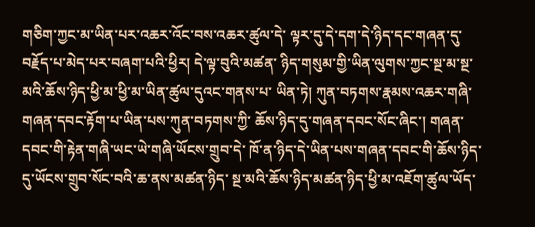གཅིག་ཀྱང་མ་ཡིན་པར་འཆར་འོང་བས་འཆར་ཚུལ་དེ་ ལྟར་དུ་དེ་དག་དེ་ཉིད་དང་གཞན་དུ་བརྗོད་པ་མེད་པར་བཞག་པའི་ཕྱིར། དེ་ལྟ་བུའི་མཚན་ ཉིད་གསུམ་གྱི་ཡིན་ལུགས་ཀྱང་སྔ་མ་སྔ་མའི་ཆོས་ཉིད་ཕྱི་མ་ཕྱི་མ་ཡིན་ཚུལ་དུའང་གནས་པ་ ཡིན་ཏེ། ཀུན་བཏགས་རྣམས་འཆར་གཞི་གཞན་དབང་རྟོག་པ་ཡིན་པས་ཀུན་བཏགས་ཀྱི་ ཆོས་ཉིད་དུ་གཞན་དབང་སོང་ཞིང་། གཞན་དབང་གི་རྟེན་གཞི་ཡང་ཡེ་གཞི་ཡོངས་གྲུབ་དེ་ ཁོ་ན་ཉིད་དེ་ཡིན་པས་གཞན་དབང་གི་ཆོས་ཉིད་དུ་ཡོངས་གྲུབ་སོང་བའི་ཆ་ནས་མཚན་ཉིད་ སྔ་མའི་ཆོས་ཉིད་མཚན་ཉིད་ཕྱི་མ་འཇོག་ཚུལ་ཡོད་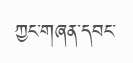ཀྱང་གཞན་དབང་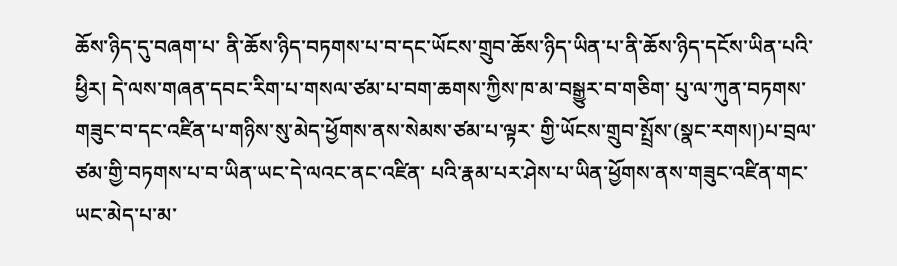ཆོས་ཉིད་དུ་བཞག་པ་ ནི་ཆོས་ཉིད་བཏགས་པ་བ་དང་ཡོངས་གྲུབ་ཆོས་ཉིད་ཡིན་པ་ནི་ཆོས་ཉིད་དངོས་ཡིན་པའི་ ཕྱིར། དེ་ལས་གཞན་དབང་རིག་པ་གསལ་ཙམ་པ་བག་ཆགས་ཀྱིས་ཁ་མ་བསྒྱུར་བ་གཅིག་ པུ་ལ་ཀུན་བཏགས་གཟུང་བ་དང་འཛིན་པ་གཉིས་སུ་མེད་ཕྱོགས་ནས་སེམས་ཙམ་པ་ལྟར་ གྱི་ཡོངས་གྲུབ་སྤྲོས་(སྣང་རགས།)པ་བྲལ་ཙམ་གྱི་བཏགས་པ་བ་ཡིན་ཡང་དེ་ལའང་ནང་འཛིན་ པའི་རྣམ་པར་ཤེས་པ་ཡིན་ཕྱོགས་ནས་གཟུང་འཛིན་གང་ཡང་མེད་པ་མ་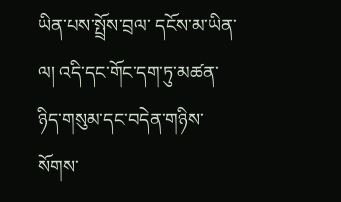ཡིན་པས་སྤྲོས་བྲལ་ དངོས་མ་ཡིན་ལ། འདི་དང་གོང་དག་ཏུ་མཚན་ཉིད་གསུམ་དང་བདེན་གཉིས་སོགས་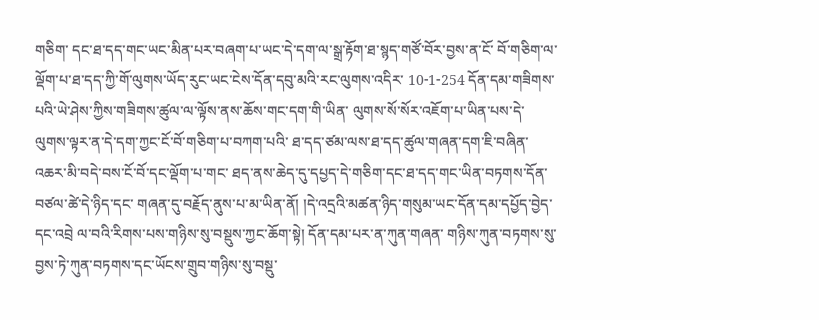གཅིག་ དང་ཐ་དད་གང་ཡང་མིན་པར་བཞག་པ་ཡང་དེ་དག་ལ་སྒྲ་རྟོག་ཐ་སྙད་གཙོ་བོར་བྱས་ན་ངོ་ བོ་གཅིག་ལ་ལྡོག་པ་ཐ་དད་ཀྱི་གོ་ལུགས་ཡོད་རུང་ཡང་ངེས་དོན་དབུ་མའི་རང་ལུགས་འདིར་ 10-1-254 དོན་དམ་གཟིགས་པའི་ཡེ་ཤེས་ཀྱིས་གཟིགས་ཚུལ་ལ་ལྟོས་ནས་ཆོས་གང་དག་གི་ཡིན་ ལུགས་སོ་སོར་འཇོག་པ་ཡིན་པས་དེ་ལུགས་ལྟར་ན་དེ་དག་ཀྱང་ངོ་བོ་གཅིག་པ་བཀག་པའི་ ཐ་དད་ཙམ་ལས་ཐ་དད་ཚུལ་གཞན་དག་ཇི་བཞིན་འཆར་མི་བདེ་བས་ངོ་བོ་དང་ལྡོག་པ་གང་ ཐད་ནས་ཆེད་དུ་དཔྱད་དེ་གཅིག་དང་ཐ་དད་གང་ཡིན་བཏགས་དོན་བཙལ་ཚེ་དེ་ཉིད་དང་ གཞན་དུ་བརྗོད་ནུས་པ་མ་ཡིན་ནོ། །དེ་འདྲའི་མཚན་ཉིད་གསུམ་ཡང་དོན་དམ་དཔྱོད་བྱེད་ དང་འབྲེ ལ་བའི་རིགས་པས་གཉིས་སུ་བསྡུས་ཀྱང་ཆོག་སྟེ། དོན་དམ་པར་ན་ཀུན་གཞན་ གཉིས་ཀུན་བཏགས་སུ་བྱས་ཏེ་ཀུན་བཏགས་དང་ཡོངས་གྲུབ་གཉིས་སུ་བསྡུ་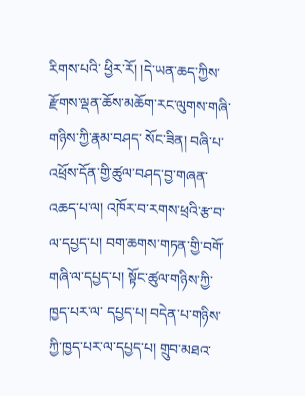རིགས་པའི་ ཕྱིར་རོ། །དེ་ཡན་ཆད་ཀྱིས་རྫོགས་ལྡན་ཆོས་མཆོག་རང་ལུགས་གཞི་གཉིས་ཀྱི་རྣམ་བཤད་ སོང་ཟིན། བཞི་པ་འཕྲོས་དོན་གྱི་ཚུལ་བཤད་བྱ་གཞན་འཆད་པ་ལ། འཁོར་བ་རགས་ཕྲའི་རྩ་བ་ ལ་དཔྱད་པ། བག་ཆགས་གཏན་གྱི་བགོ་གཞི་ལ་དཔྱད་པ། སྟོང་ཚུལ་གཉིས་ཀྱི་ཁྱད་པར་ལ་ དཔྱད་པ། བདེན་པ་གཉིས་ཀྱི་ཁྱད་པར་ལ་དཔྱད་པ། གྲུབ་མཐའ་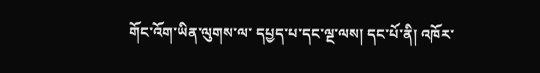གོང་འོག་ཡིན་ལུགས་ལ་ དཔྱད་པ་དང་ལྔ་ལས། དང་པོ་ནི། འཁོར་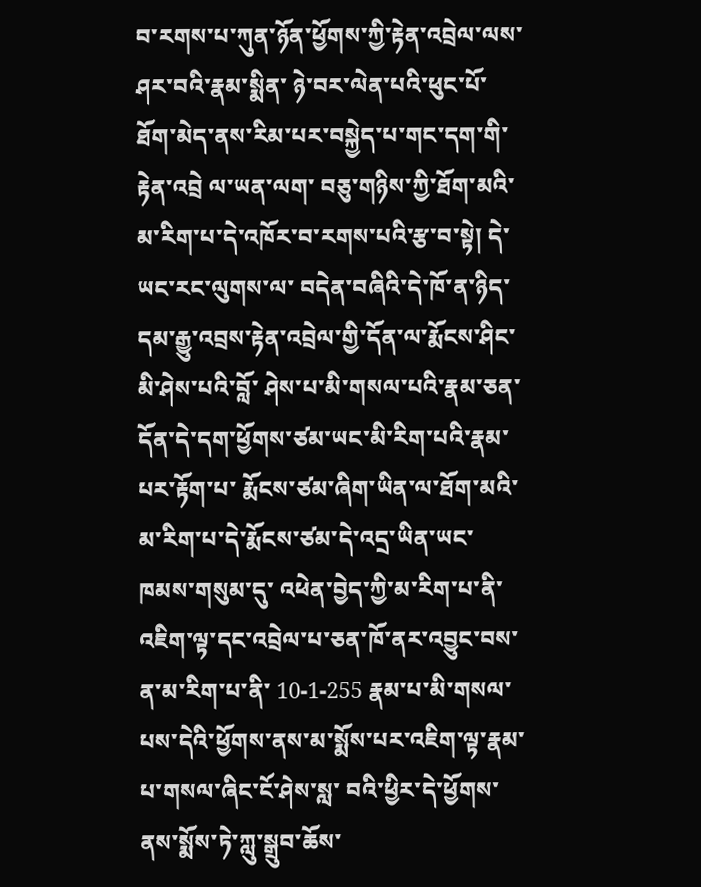བ་རགས་པ་ཀུན་ཉོན་ཕྱོགས་ཀྱི་རྟེན་འབྲེལ་ལས་ཤར་བའི་རྣམ་སྨིན་ ཉེ་བར་ལེན་པའི་ཕུང་པོ་ཐོག་མེད་ནས་རིམ་པར་བསྐྱེད་པ་གང་དག་གི་རྟེན་འབྲེ ལ་ཡན་ལག་ བཅུ་གཉིས་ཀྱི་ཐོག་མའི་མ་རིག་པ་དེ་འཁོར་བ་རགས་པའི་རྩ་བ་སྟེ། དེ་ཡང་རང་ལུགས་ལ་ བདེན་བཞིའི་དེ་ཁོ་ན་ཉིད་དམ་རྒྱུ་འབྲས་རྟེན་འབྲེལ་གྱི་དོན་ལ་རྨོངས་ཤིང་མི་ཤེས་པའི་བློ་ ཤེས་པ་མི་གསལ་པའི་རྣམ་ཅན་དོན་དེ་དག་ཕྱོགས་ཙམ་ཡང་མི་རིག་པའི་རྣམ་པར་རྟོག་པ་ རྨོངས་ཙམ་ཞིག་ཡིན་ལ་ཐོག་མའི་མ་རིག་པ་དེ་རྨོངས་ཙམ་དེ་འདྲ་ཡིན་ཡང་ཁམས་གསུམ་དུ་ འཕེན་བྱེད་ཀྱི་མ་རིག་པ་ནི་འཇིག་ལྟ་དང་འབྲེལ་པ་ཅན་ཁོ་ནར་འབྱུང་བས་ན་མ་རིག་པ་ནི་ 10-1-255 རྣམ་པ་མི་གསལ་པས་དེའི་ཕྱོགས་ནས་མ་སྨོས་པར་འཇིག་ལྟ་རྣམ་པ་གསལ་ཞིང་ངོ་ཤེས་སླ་ བའི་ཕྱིར་དེ་ཕྱོགས་ནས་སྨོས་ཏེ་ཀླུ་སྒྲུབ་ཆོས་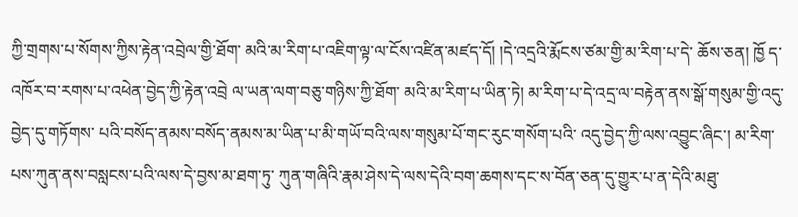ཀྱི་གྲགས་པ་སོགས་ཀྱིས་རྟེན་འབྲེལ་གྱི་ཐོག་ མའི་མ་རིག་པ་འཇིག་ལྟ་ལ་ངོས་འཛིན་མཛད་དོ། །དེ་འདྲའི་རྨོངས་ཙམ་གྱི་མ་རིག་པ་དེ་ ཆོས་ཅན། ཁྱོ ད་འཁོར་བ་རགས་པ་འཕེན་བྱེད་ཀྱི་རྟེན་འབྲེ ལ་ཡན་ལག་བཅུ་གཉིས་ཀྱི་ཐོག་ མའི་མ་རིག་པ་ཡིན་ཏེ། མ་རིག་པ་དེ་འདྲ་ལ་བརྟེན་ནས་སྒོ་གསུམ་གྱི་འདུ་བྱེད་དུ་གཏོགས་ པའི་བསོད་ནམས་བསོད་ནམས་མ་ཡིན་པ་མི་གཡོ་བའི་ལས་གསུམ་པོ་གང་རུང་གསོག་པའི་ འདུ་བྱེད་ཀྱི་ལས་འབྱུང་ཞིང་། མ་རིག་པས་ཀུན་ནས་བསླངས་པའི་ལས་དེ་བྱས་མ་ཐག་ཏུ་ ཀུན་གཞིའི་རྣམ་ཤེས་དེ་ལས་དེའི་བག་ཆགས་དང་ས་བོན་ཅན་དུ་གྱུར་པ་ན་དེའི་མཐུ་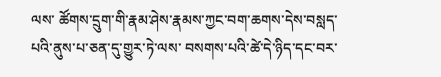ལས་ ཚོགས་དྲུག་གི་རྣམ་ཤེས་རྣམས་ཀྱང་བག་ཆགས་དེས་བསླད་པའི་ནུས་པ་ཅན་དུ་གྱུར་ཏེ་ལས་ བསགས་པའི་ཚེ་དེ་ཉིད་དང་བར་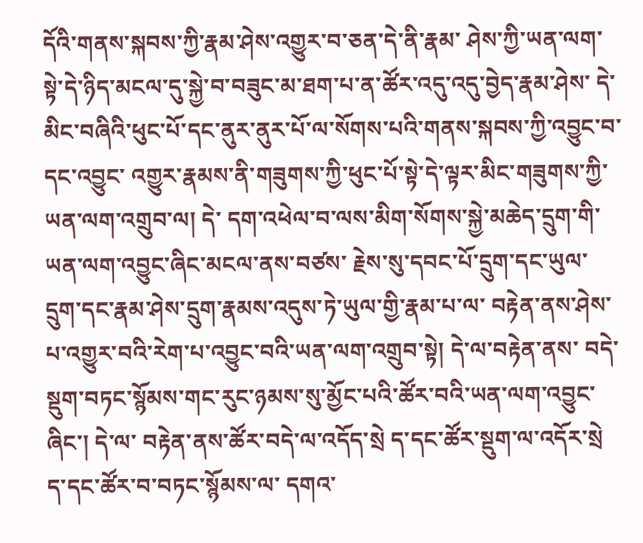དོའི་གནས་སྐབས་ཀྱི་རྣམ་ཤེས་འགྱུར་བ་ཅན་དེ་ནི་རྣམ་ ཤེས་ཀྱི་ཡན་ལག་སྟེ་དེ་ཉིད་མངལ་དུ་སྐྱེ་བ་བཟུང་མ་ཐག་པ་ན་ཚོར་འདུ་འདུ་བྱེད་རྣམ་ཤེས་ དེ་མིང་བཞིའི་ཕུང་པོ་དང་ནུར་ནུར་པོ་ལ་སོགས་པའི་གནས་སྐབས་ཀྱི་འབྱུང་བ་དང་འབྱུང་ འགྱུར་རྣམས་ནི་གཟུགས་ཀྱི་ཕུང་པོ་སྟེ་དེ་ལྟར་མིང་གཟུགས་ཀྱི་ཡན་ལག་འགྲུབ་ལ། དེ་ དག་འཕེལ་བ་ལས་མིག་སོགས་སྐྱེ་མཆེད་དྲུག་གི་ཡན་ལག་འབྱུང་ཞིང་མངལ་ནས་བཙས་ རྗེས་སུ་དབང་པོ་དྲུག་དང་ཡུལ་དྲུག་དང་རྣམ་ཤེས་དྲུག་རྣམས་འདུས་ཏེ་ཡུལ་གྱི་རྣམ་པ་ལ་ བརྟེན་ནས་ཤེས་པ་འགྱུར་བའི་རེག་པ་འབྱུང་བའི་ཡན་ལག་འགྲུབ་སྟེ། དེ་ལ་བརྟེན་ནས་ བདེ་སྡུག་བཏང་སྙོམས་གང་རུང་ཉམས་སུ་མྱོང་པའི་ཚོར་བའི་ཡན་ལག་འབྱུང་ཞིང་། དེ་ལ་ བརྟེན་ནས་ཚོར་བདེ་ལ་འདོད་སྲེ ད་དང་ཚོར་སྡུག་ལ་འདོར་སྲེ ད་དང་ཚོར་བ་བཏང་སྙོམས་ལ་ དགའ་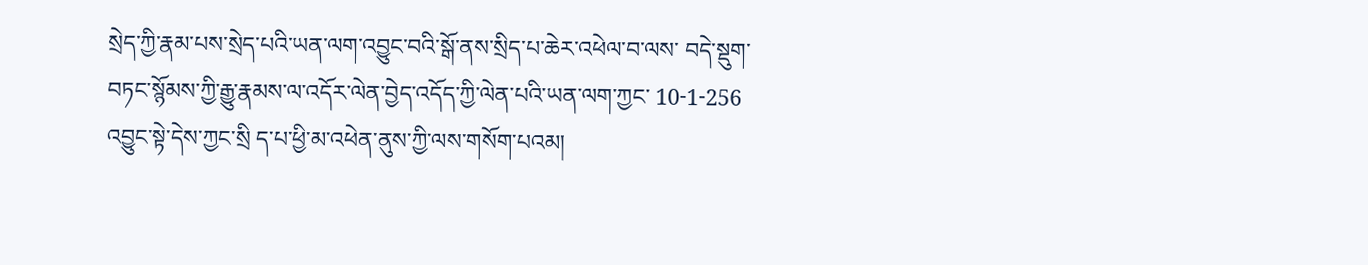སྲེད་ཀྱི་རྣམ་པས་སྲེད་པའི་ཡན་ལག་འབྱུང་བའི་སྒོ་ནས་སྲིད་པ་ཆེར་འཕེལ་བ་ལས་ བདེ་སྡུག་བཏང་སྙོམས་ཀྱི་རྒྱུ་རྣམས་ལ་འདོར་ལེན་བྱེད་འདོད་ཀྱི་ལེན་པའི་ཡན་ལག་ཀྱང་ 10-1-256 འབྱུང་སྟེ་དེས་ཀྱང་སྲི ད་པ་ཕྱི་མ་འཕེན་ནུས་ཀྱི་ལས་གསོག་པའམ།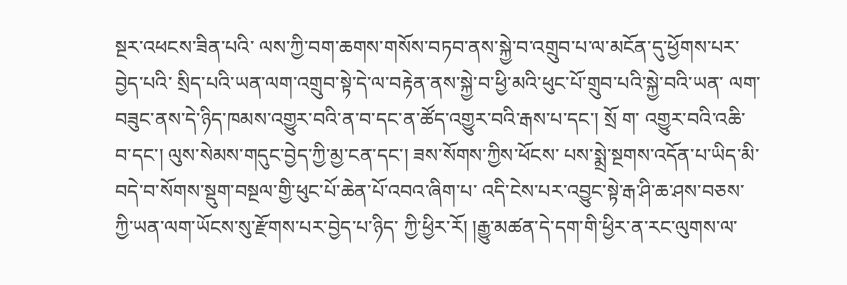སྔར་འཕངས་ཟིན་པའི་ ལས་ཀྱི་བག་ཆགས་གསོས་བཏབ་ནས་སྐྱེ་བ་འགྲུབ་པ་ལ་མངོན་དུ་ཕྱོགས་པར་བྱེད་པའི་ སྲིད་པའི་ཡན་ལག་འགྲུབ་སྟེ་དེ་ལ་བརྟེན་ནས་སྐྱེ་བ་ཕྱི་མའི་ཕུང་པོ་གྲུབ་པའི་སྐྱེ་བའི་ཡན་ ལག་བཟུང་ནས་དེ་ཉིད་ཁམས་འགྱུར་བའི་ན་བ་དང་ན་ཚོད་འགྱུར་བའི་རྒས་པ་དང་། སྲོ ག་ འགྱུར་བའི་འཆི་བ་དང་། ལུས་སེམས་གདུང་བྱེད་ཀྱི་མྱ་ངན་དང་། ཟས་སོགས་ཀྱིས་ཕོངས་ པས་སྨྲེ་སྔགས་འདོན་པ་ཡིད་མི་བདེ་བ་སོགས་སྡུག་བསྔལ་གྱི་ཕུང་པོ་ཆེན་པོ་འབའ་ཞིག་པ་ འདི་ངེས་པར་འབྱུང་སྟེ་རྒ་ཤི་ཆ་ཤས་བཅས་ཀྱི་ཡན་ལག་ཡོངས་སུ་རྫོགས་པར་བྱེད་པ་ཉིད་ ཀྱི་ཕྱིར་རོ། །རྒྱུ་མཚན་དེ་དག་གི་ཕྱིར་ན་རང་ལུགས་ལ་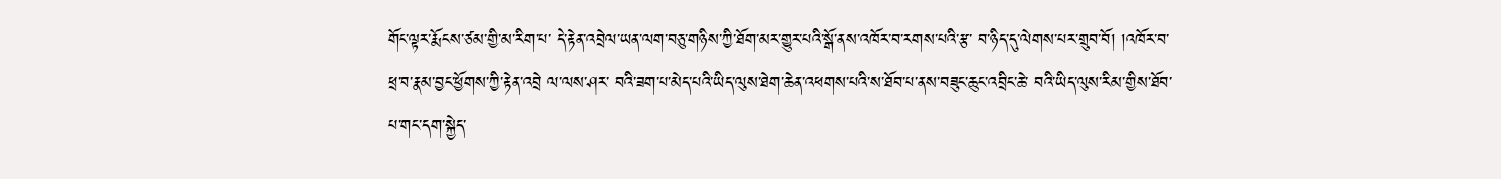གོང་ལྟར་རྨོངས་ཙམ་གྱི་མ་རིག་པ་ དེ་རྟེན་འབྲེལ་ཡན་ལག་བཅུ་གཉིས་ཀྱི་ཐོག་མར་གྱུར་པའི་སྒོ་ནས་འཁོར་བ་རགས་པའི་རྩ་ བ་ཉིད་དུ་ལེགས་པར་གྲུབ་བོ། །འཁོར་བ་ཕྲ་བ་རྣམ་བྱང་ཕྱོགས་ཀྱི་རྟེན་འབྲེ ལ་ལས་ཤར་ བའི་ཟག་པ་མེད་པའི་ཡིད་ལུས་ཐེག་ཆེན་འཕགས་པའི་ས་ཐོབ་པ་ནས་བཟུང་ཆུང་འབྲིང་ཆེ་ བའི་ཡིད་ལུས་རིམ་གྱིས་ཐོབ་པ་གང་དག་སྐྱེད་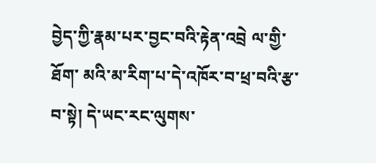བྱེད་ཀྱི་རྣམ་པར་བྱང་བའི་རྟེན་འབྲེ ལ་གྱི་ཐོག་ མའི་མ་རིག་པ་དེ་འཁོར་བ་ཕྲ་བའི་རྩ་བ་སྟེ། དེ་ཡང་རང་ལུགས་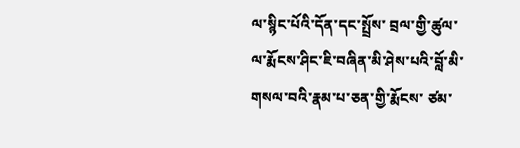ལ་སྙིང་པོའི་དོན་དང་སྤྲོས་ བྲལ་གྱི་ཚུལ་ལ་རྨོངས་ཤིང་ཇི་བཞིན་མི་ཤེས་པའི་བློ་མི་གསལ་བའི་རྣམ་པ་ཅན་གྱི་རྨོངས་ ཙམ་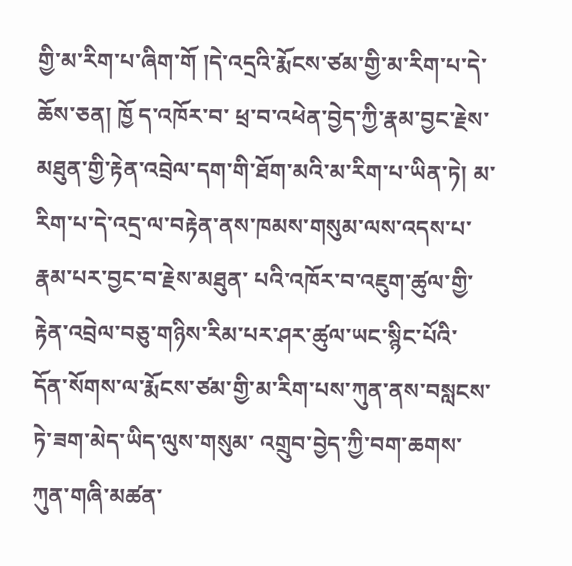གྱི་མ་རིག་པ་ཞིག་གོ །དེ་འདྲའི་རྨོངས་ཙམ་གྱི་མ་རིག་པ་དེ་ཆོས་ཅན། ཁྱོ ད་འཁོར་བ་ ཕྲ་བ་འཕེན་བྱེད་ཀྱི་རྣམ་བྱང་རྗེས་མཐུན་གྱི་རྟེན་འབྲེལ་དག་གི་ཐོག་མའི་མ་རིག་པ་ཡིན་ཏེ། མ་རིག་པ་དེ་འདྲ་ལ་བརྟེན་ནས་ཁམས་གསུམ་ལས་འདས་པ་རྣམ་པར་བྱང་བ་རྗེས་མཐུན་ པའི་འཁོར་བ་འཇུག་ཚུལ་གྱི་རྟེན་འབྲེལ་བཅུ་གཉིས་རིམ་པར་ཤར་ཚུལ་ཡང་སྙིང་པོའི་ དོན་སོགས་ལ་རྨོངས་ཙམ་གྱི་མ་རིག་པས་ཀུན་ནས་བསླངས་ཏེ་ཟག་མེད་ཡིད་ལུས་གསུམ་ འགྲུབ་བྱེད་ཀྱི་བག་ཆགས་ཀུན་གཞི་མཚན་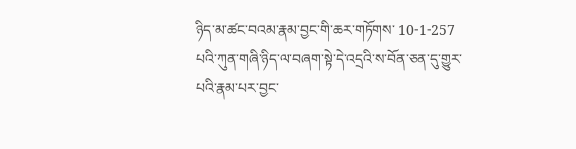ཉིད་མ་ཚང་བའམ་རྣམ་བྱང་གི་ཆར་གཏོགས་ 10-1-257 པའི་ཀུན་གཞི་ཉིད་ལ་བཞག་སྟེ་དེ་འདྲའི་ས་བོན་ཅན་དུ་གྱུར་པའི་རྣམ་པར་བྱང་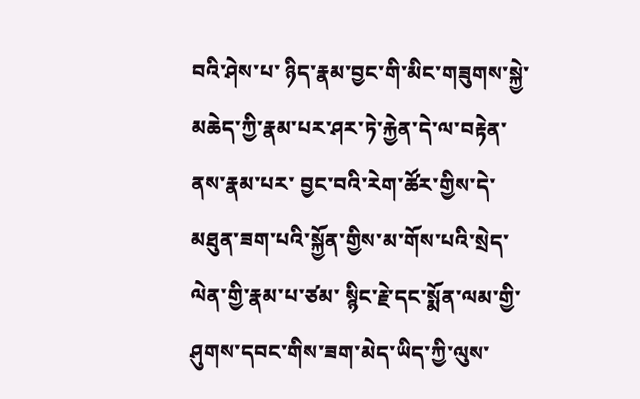བའི་ཤེས་པ་ ཉིད་རྣམ་བྱང་གི་མིང་གཟུགས་སྐྱེ་མཆེད་ཀྱི་རྣམ་པར་ཤར་ཏེ་རྐྱེན་དེ་ལ་བརྟེན་ནས་རྣམ་པར་ བྱང་བའི་རེག་ཚོར་གྱིས་དེ་མཐུན་ཟག་པའི་སྐྱོན་གྱིས་མ་གོས་པའི་སྲེད་ལེན་གྱི་རྣམ་པ་ཙམ་ སྙིང་རྗེ་དང་སྨོན་ལམ་གྱི་ཤུགས་དབང་གིས་ཟག་མེད་ཡིད་ཀྱི་ལུས་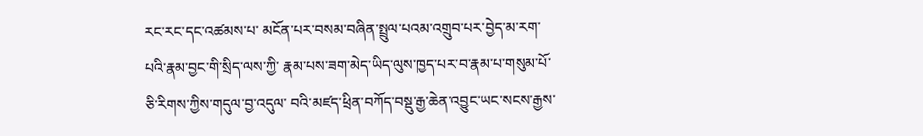རང་རང་དང་འཚམས་པ་ མངོན་པར་བསམ་བཞིན་སྤྲུལ་པའམ་འགྲུབ་པར་བྱེད་མ་རག་པའི་རྣམ་བྱང་གི་སྲིད་ལས་ཀྱི་ རྣམ་པས་ཟག་མེད་ཡིད་ལུས་ཁྱད་པར་བ་རྣམ་པ་གསུམ་པོ་ཅི་རིགས་ཀྱིས་གདུལ་བྱ་འདུལ་ བའི་མཛད་ཕྲིན་བཀོད་བསྡུ་རྒྱ་ཆེན་འབྱུང་ཡང་སངས་རྒྱས་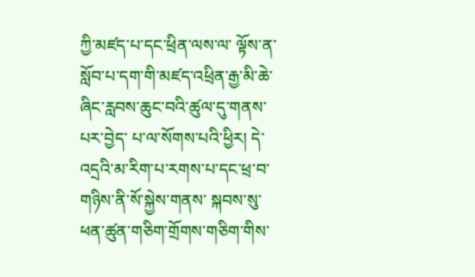ཀྱི་མཛད་པ་དང་ཕྲིན་ལས་ལ་ ལྟོས་ན་སློབ་པ་དག་གི་མཛད་འཕྲིན་རྒྱ་མི་ཆེ་ཞིང་རླབས་ཆུང་བའི་ཚུལ་དུ་གནས་པར་བྱེད་ པ་ལ་སོགས་པའི་ཕྱིར། དེ་འདྲའི་མ་རིག་པ་རགས་པ་དང་ཕྲ་བ་གཉིས་ནི་སོ་སྐྱེས་གནས་ སྐབས་སུ་ཕན་ཚུན་གཅིག་གྲོགས་གཅིག་གིས་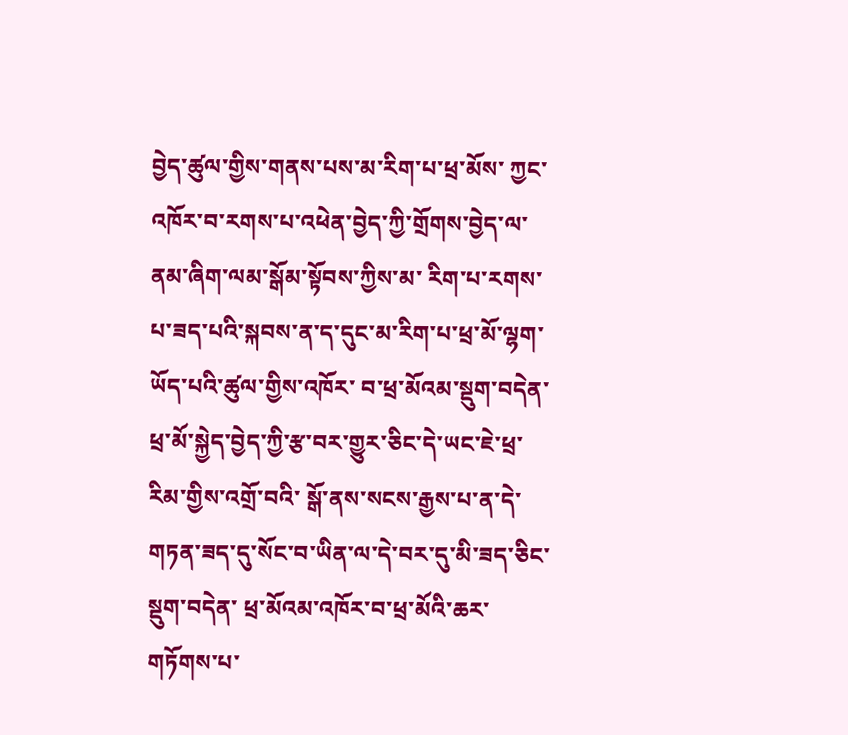བྱེད་ཚུལ་གྱིས་གནས་པས་མ་རིག་པ་ཕྲ་མོས་ ཀྱང་འཁོར་བ་རགས་པ་འཕེན་བྱེད་ཀྱི་གྲོགས་བྱེད་ལ་ནམ་ཞིག་ལམ་སྒོམ་སྟོབས་ཀྱིས་མ་ རིག་པ་རགས་པ་ཟད་པའི་སྐབས་ན་ད་དུང་མ་རིག་པ་ཕྲ་མོ་ལྷག་ཡོད་པའི་ཚུལ་གྱིས་འཁོར་ བ་ཕྲ་མོའམ་སྡུག་བདེན་ཕྲ་མོ་སྐྱེད་བྱེད་ཀྱི་རྩ་བར་གྱུར་ཅིང་དེ་ཡང་ཇེ་ཕྲ་རིམ་གྱིས་འགྲོ་བའི་ སྒོ་ནས་སངས་རྒྱས་པ་ན་དེ་གཏན་ཟད་དུ་སོང་བ་ཡིན་ལ་དེ་བར་དུ་མི་ཟད་ཅིང་སྡུག་བདེན་ ཕྲ་མོའམ་འཁོར་བ་ཕྲ་མོའི་ཆར་གཏོགས་པ་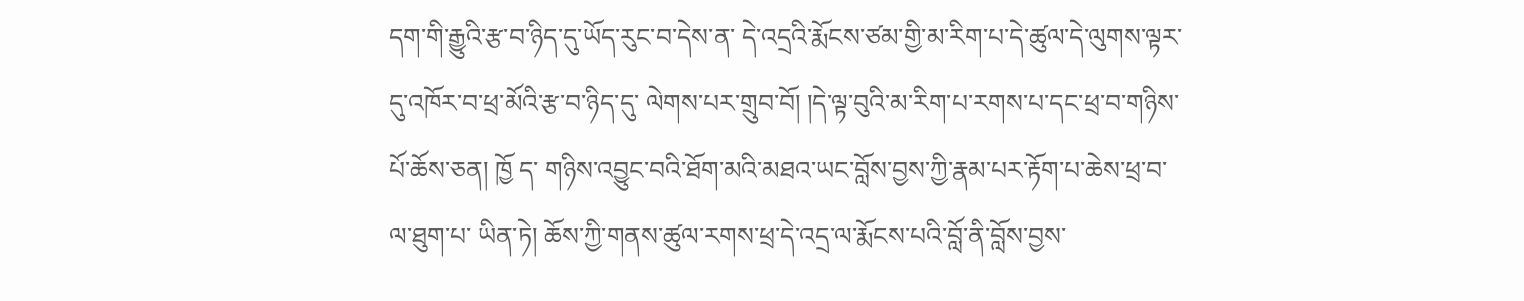དག་གི་རྒྱུའི་རྩ་བ་ཉིད་དུ་ཡོད་རུང་བ་དེས་ན་ དེ་འདྲའི་རྨོངས་ཙམ་གྱི་མ་རིག་པ་དེ་ཚུལ་དེ་ལུགས་ལྟར་དུ་འཁོར་བ་ཕྲ་མོའི་རྩ་བ་ཉིད་དུ་ ལེགས་པར་གྲུབ་བོ། །དེ་ལྟ་བུའི་མ་རིག་པ་རགས་པ་དང་ཕྲ་བ་གཉིས་པོ་ཆོས་ཅན། ཁྱོ ད་ གཉིས་འབྱུང་བའི་ཐོག་མའི་མཐའ་ཡང་བློས་བྱས་ཀྱི་རྣམ་པར་རྟོག་པ་ཆེས་ཕྲ་བ་ལ་ཐུག་པ་ ཡིན་ཏེ། ཆོས་ཀྱི་གནས་ཚུལ་རགས་ཕྲ་དེ་འདྲ་ལ་རྨོངས་པའི་བློ་ནི་བློས་བྱས་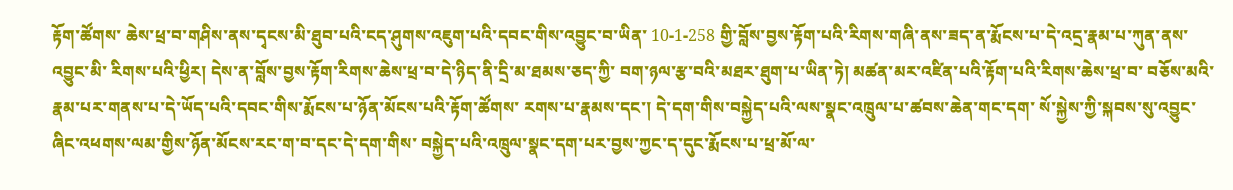རྟོག་ཚོགས་ ཆེས་ཕྲ་བ་གཤིས་ནས་དྭངས་མི་ཐུབ་པའི་ངད་ཤུགས་འཇུག་པའི་དབང་གིས་འབྱུང་བ་ཡིན་ 10-1-258 གྱི་བློས་བྱས་རྟོག་པའི་རིགས་གཞི་ནས་ཟད་ན་རྨོངས་པ་དེ་འདྲ་རྣམ་པ་ཀུན་ནས་འབྱུང་མི་ རིགས་པའི་ཕྱིར། དེས་ན་བློས་བྱས་རྟོག་རིགས་ཆེས་ཕྲ་བ་དེ་ཉིད་ནི་དྲི་མ་ཐམས་ཅད་ཀྱི་ བག་ཉལ་རྩ་བའི་མཐར་ཐུག་པ་ཡིན་ཏེ། མཚན་མར་འཛིན་པའི་རྟོག་པའི་རིགས་ཆེས་ཕྲ་བ་ བཅོས་མའི་རྣམ་པར་གནས་པ་དེ་ཡོད་པའི་དབང་གིས་རྨོངས་པ་ཉོན་མོངས་པའི་རྟོག་ཚོགས་ རགས་པ་རྣམས་དང་། དེ་དག་གིས་བསྐྱེད་པའི་ལས་སྣང་འཁྲུལ་པ་ཚབས་ཆེན་གང་དག་ སོ་སྐྱེས་ཀྱི་སྐབས་སུ་འབྱུང་ཞིང་འཕགས་ལམ་གྱིས་ཉོན་མོངས་རང་ག་བ་དང་དེ་དག་གིས་ བསྐྱེད་པའི་འཁྲུལ་སྣང་དག་པར་བྱས་ཀྱང་ད་དུང་རྨོངས་པ་ཕྲ་མོ་ལ་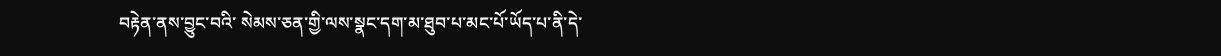བརྟེན་ནས་བྱུང་བའི་ སེམས་ཅན་གྱི་ལས་སྣང་དག་མ་ཐུབ་པ་མང་པོ་ཡོད་པ་ནི་དེ་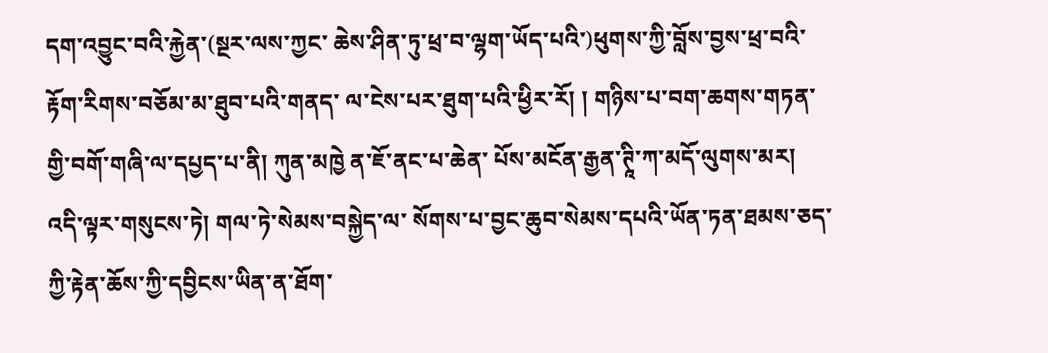དག་འབྱུང་བའི་རྐྱེན་(སྔར་ལས་ཀྱང་ ཆེས་ཤིན་ཏུ་ཕྲ་བ་ལྷག་ཡོད་པའི་)ཕུགས་ཀྱི་བློས་བྱས་ཕྲ་བའི་རྟོག་རིགས་བཅོམ་མ་ཐུབ་པའི་གནད་ ལ་ངེས་པར་ཐུག་པའི་ཕྱིར་རོ། ། གཉིས་པ་བག་ཆགས་གཏན་གྱི་བགོ་གཞི་ལ་དཔྱད་པ་ནི། ཀུན་མཁྱེ ན་ཇོ་ནང་པ་ཆེན་ པོས་མངོན་རྒྱན་ཊཱི་ཀ་མདོ་ལུགས་མར། འདི་ལྟར་གསུངས་ཏེ། གལ་ཏེ་སེམས་བསྐྱེད་ལ་ སོགས་པ་བྱང་ཆུབ་སེམས་དཔའི་ཡོན་ཏན་ཐམས་ཅད་ཀྱི་རྟེན་ཆོས་ཀྱི་དབྱིངས་ཡིན་ན་ཐོག་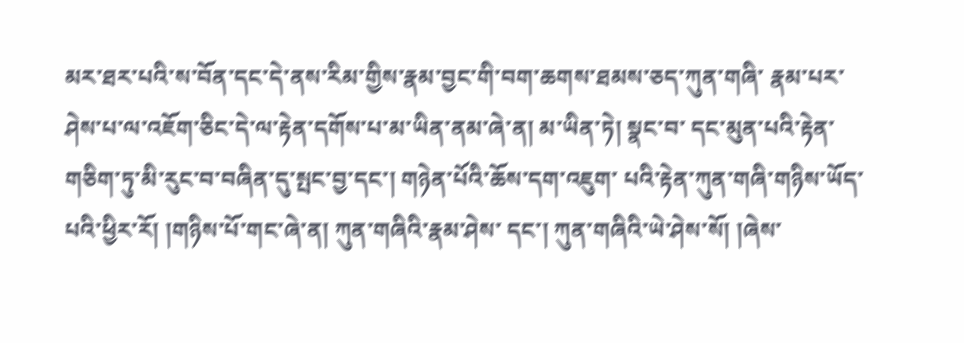མར་ཐར་པའི་ས་བོན་དང་དེ་ནས་རིམ་གྱིས་རྣམ་བྱང་གི་བག་ཆགས་ཐམས་ཅད་ཀུན་གཞི་ རྣམ་པར་ཤེས་པ་ལ་འཇོག་ཅིང་དེ་ལ་རྟེན་དགོས་པ་མ་ཡིན་ནམ་ཞེ་ན། མ་ཡིན་ཏེ། སྣང་བ་ དང་མུན་པའི་རྟེན་གཅིག་ཏུ་མི་རུང་བ་བཞིན་དུ་སྤང་བྱ་དང་། གཉེན་པོའི་ཆོས་དག་འཇུག་ པའི་རྟེན་ཀུན་གཞི་གཉིས་ཡོད་པའི་ཕྱིར་རོ། །གཉིས་པོ་གང་ཞེ་ན། ཀུན་གཞིའི་རྣམ་ཤེས་ དང་། ཀུན་གཞིའི་ཡེ་ཤེས་སོ། །ཞེས་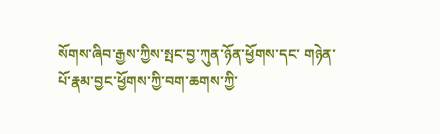སོགས་ཞིབ་རྒྱས་ཀྱིས་སྤང་བྱ་ཀུན་ཉོན་ཕྱོགས་དང་ གཉེན་པོ་རྣམ་བྱང་ཕྱོགས་ཀྱི་བག་ཆགས་ཀྱི་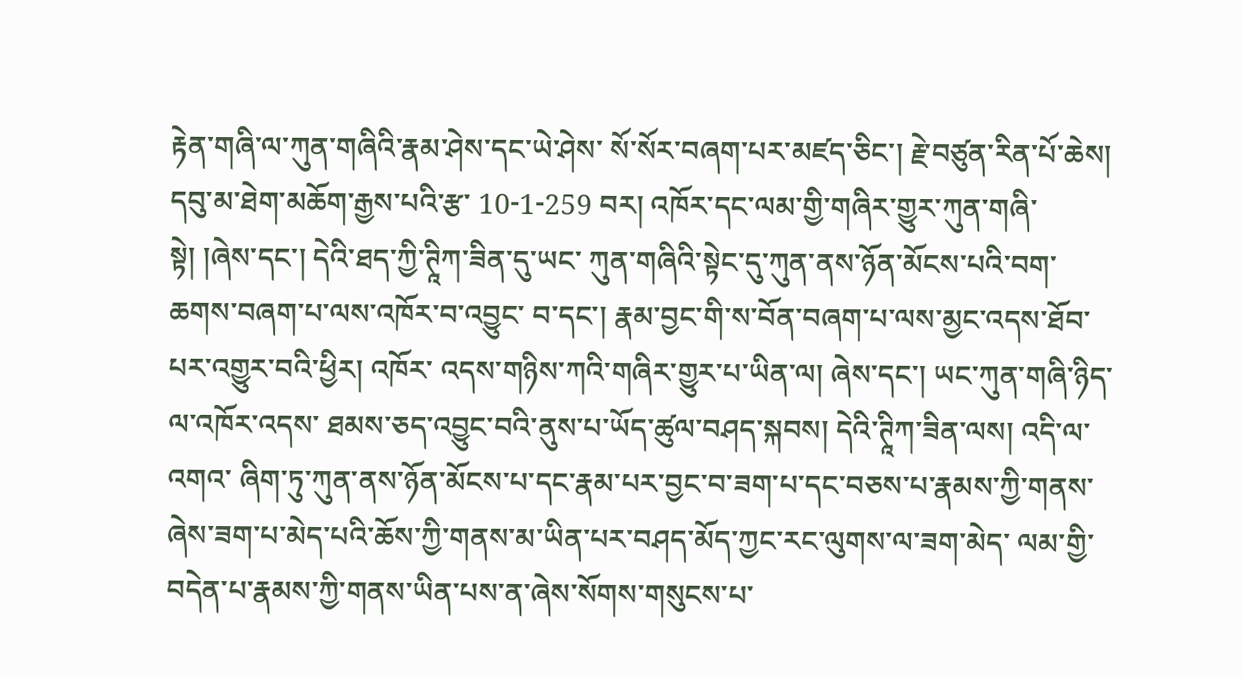རྟེན་གཞི་ལ་ཀུན་གཞིའི་རྣམ་ཤེས་དང་ཡེ་ཤེས་ སོ་སོར་བཞག་པར་མཛད་ཅིང་། རྗེ་བཙུན་རིན་པོ་ཆེས། དབུ་མ་ཐེག་མཆོག་རྒྱས་པའི་རྩ་ 10-1-259 བར། འཁོར་དང་ལམ་གྱི་གཞིར་གྱུར་ཀུན་གཞི་སྟེ། །ཞེས་དང་། དེའི་ཐད་ཀྱི་ཊཱིཀ་ཟིན་དུ་ཡང་ ཀུན་གཞིའི་སྟེང་དུ་ཀུན་ནས་ཉོན་མོངས་པའི་བག་ཆགས་བཞག་པ་ལས་འཁོར་བ་འབྱུང་ བ་དང་། རྣམ་བྱང་གི་ས་བོན་བཞག་པ་ལས་མྱང་འདས་ཐོབ་པར་འགྱུར་བའི་ཕྱིར། འཁོར་ འདས་གཉིས་ཀའི་གཞིར་གྱུར་པ་ཡིན་ལ། ཞེས་དང་། ཡང་ཀུན་གཞི་ཉིད་ལ་འཁོར་འདས་ ཐམས་ཅད་འབྱུང་བའི་ནུས་པ་ཡོད་ཚུལ་བཤད་སྐབས། དེའི་ཊཱིཀ་ཟིན་ལས། འདི་ལ་འགའ་ ཞིག་ཏུ་ཀུན་ནས་ཉོན་མོངས་པ་དང་རྣམ་པར་བྱང་བ་ཟག་པ་དང་བཅས་པ་རྣམས་ཀྱི་གནས་ ཞེས་ཟག་པ་མེད་པའི་ཆོས་ཀྱི་གནས་མ་ཡིན་པར་བཤད་མོད་ཀྱང་རང་ལུགས་ལ་ཟག་མེད་ ལམ་གྱི་བདེན་པ་རྣམས་ཀྱི་གནས་ཡིན་པས་ན་ཞེས་སོགས་གསུངས་པ་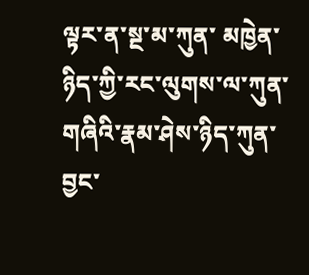ལྟར་ན་སྔ་མ་ཀུན་ མཁྱེན་ཉིད་ཀྱི་རང་ལུགས་ལ་ཀུན་གཞིའི་རྣམ་ཤེས་ཉིད་ཀུན་བྱང་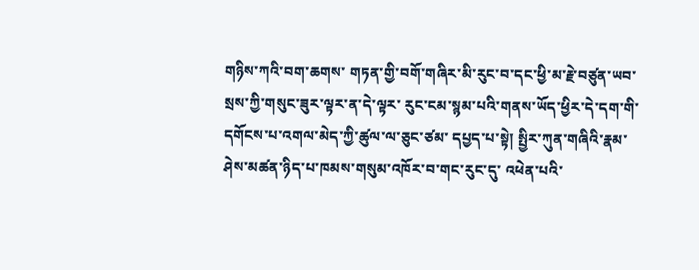གཉིས་ཀའི་བག་ཆགས་ གཏན་གྱི་བགོ་གཞིར་མི་རུང་བ་དང་ཕྱི་མ་རྗེ་བཙུན་ཡབ་སྲས་ཀྱི་གསུང་ཟུར་ལྟར་ན་དེ་ལྟར་ རུང་ངམ་སྙམ་པའི་གནས་ཡོད་ཕྱིར་དེ་དག་གི་དགོངས་པ་འགལ་མེད་ཀྱི་ཚུལ་ལ་ཅུང་ཙམ་ དཔྱད་པ་སྟེ། སྤྱིར་ཀུན་གཞིའི་རྣམ་ཤེས་མཚན་ཉིད་པ་ཁམས་གསུམ་འཁོར་བ་གང་རུང་དུ་ འཕེན་པའི་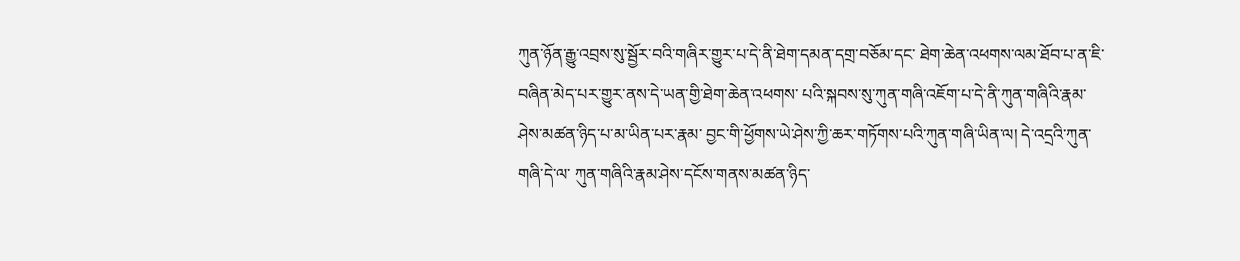ཀུན་ཉོན་རྒྱུ་འབྲས་སུ་སྦྱོར་བའི་གཞིར་གྱུར་པ་དེ་ནི་ཐེག་དམན་དགྲ་བཅོམ་དང་ ཐེག་ཆེན་འཕགས་ལམ་ཐོབ་པ་ན་ཇི་བཞིན་མེད་པར་གྱུར་ནས་དེ་ཡན་གྱི་ཐེག་ཆེན་འཕགས་ པའི་སྐབས་སུ་ཀུན་གཞི་འཇོག་པ་དེ་ནི་ཀུན་གཞིའི་རྣམ་ཤེས་མཚན་ཉིད་པ་མ་ཡིན་པར་རྣམ་ བྱང་གི་ཕྱོགས་ཡེ་ཤེས་ཀྱི་ཆར་གཏོགས་པའི་ཀུན་གཞི་ཡིན་ལ། དེ་འདྲའི་ཀུན་གཞི་དེ་ལ་ ཀུན་གཞིའི་རྣམ་ཤེས་དངོས་གནས་མཚན་ཉིད་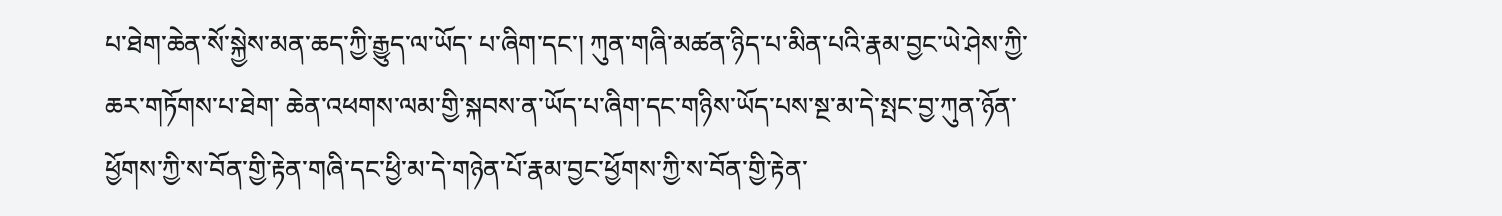པ་ཐེག་ཆེན་སོ་སྐྱེས་མན་ཆད་ཀྱི་རྒྱུད་ལ་ཡོད་ པ་ཞིག་དང་། ཀུན་གཞི་མཚན་ཉིད་པ་མིན་པའི་རྣམ་བྱང་ཡེ་ཤེས་ཀྱི་ཆར་གཏོགས་པ་ཐེག་ ཆེན་འཕགས་ལམ་གྱི་སྐབས་ན་ཡོད་པ་ཞིག་དང་གཉིས་ཡོད་པས་སྔ་མ་དེ་སྤང་བྱ་ཀུན་ཉོན་ ཕྱོགས་ཀྱི་ས་བོན་གྱི་རྟེན་གཞི་དང་ཕྱི་མ་དེ་གཉེན་པོ་རྣམ་བྱང་ཕྱོགས་ཀྱི་ས་བོན་གྱི་རྟེན་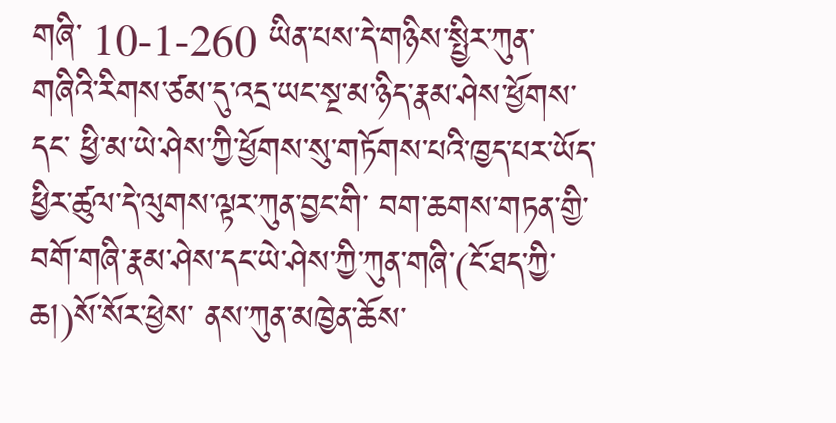གཞི་ 10-1-260 ཡིན་པས་དེ་གཉིས་སྤྱིར་ཀུན་གཞིའི་རིགས་ཙམ་དུ་འདྲ་ཡང་སྔ་མ་ཉིད་རྣམ་ཤེས་ཕྱོགས་དང་ ཕྱི་མ་ཡེ་ཤེས་ཀྱི་ཕྱོགས་སུ་གཏོགས་པའི་ཁྱད་པར་ཡོད་ཕྱིར་ཚུལ་དེ་ལུགས་ལྟར་ཀུན་བྱང་གི་ བག་ཆགས་གཏན་གྱི་བགོ་གཞི་རྣམ་ཤེས་དང་ཡེ་ཤེས་ཀྱི་ཀུན་གཞི་(ངོ་ཐད་ཀྱི་ཆ།)སོ་སོར་ཕྱེས་ ནས་ཀུན་མཁྱེན་ཆོས་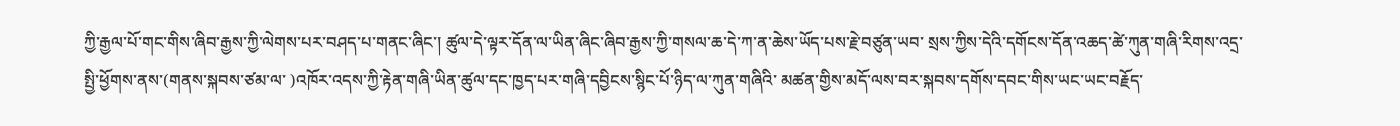ཀྱི་རྒྱལ་པོ་གང་གིས་ཞིབ་རྒྱས་ཀྱི་ལེགས་པར་བཤད་པ་གནང་ཞིང་། ཚུལ་དེ་ལྟར་དོན་ལ་ཡིན་ཞིང་ཞིབ་རྒྱས་ཀྱི་གསལ་ཆ་དེ་ཀ་ན་ཆེས་ཡོད་པས་རྗེ་བཙུན་ཡབ་ སྲས་ཀྱིས་དེའི་དགོངས་དོན་འཆད་ཚེ་ཀུན་གཞི་རིགས་འདྲ་སྤྱི་ཕྱོགས་ནས་(གནས་སྐབས་ཙམ་ལ་ )འཁོར་འདས་ཀྱི་རྟེན་གཞི་ཡིན་ཚུལ་དང་ཁྱད་པར་གཞི་དབྱིངས་སྙིང་པོ་ཉིད་ལ་ཀུན་གཞིའི་ མཚན་གྱིས་མདོ་ལས་བར་སྐབས་དགོས་དབང་གིས་ཡང་ཡང་བརྗོད་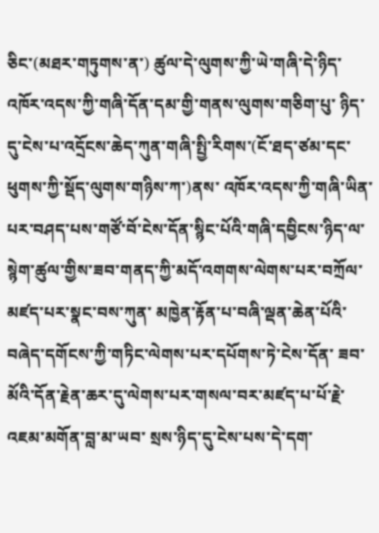ཅིང་(མཐར་གཏུགས་ན་) ཚུལ་དེ་ལུགས་ཀྱི་ཡེ་གཞི་དེ་ཉིད་འཁོར་འདས་ཀྱི་གཞི་དོན་དམ་གྱི་གནས་ལུགས་གཅིག་པུ་ ཉིད་དུ་ངེས་པ་འདྲོངས་ཆེད་ཀུན་གཞི་སྤྱི་རིགས་(ངོ་ཐད་ཙམ་དང་ཕུགས་ཀྱི་སྡོད་ལུགས་གཉིས་ཀ་)ནས་ འཁོར་འདས་ཀྱི་གཞི་ཡིན་པར་བཤད་པས་གཙོ་བོ་ངེས་དོན་སྙིང་པོའི་གཞི་དབྱིངས་ཉིད་ལ་ སྙེག་ཚུལ་གྱིས་ཟབ་གནད་ཀྱི་མདོ་འགགས་ལེགས་པར་བཀྲོལ་མཛད་པར་སྣང་བས་ཀུན་ མཁྱེན་རྟོན་པ་བཞི་ལྡན་ཆེན་པོའི་བཞེད་དགོངས་ཀྱི་གཏིང་ལེགས་པར་དཔོགས་ཏེ་ངེས་དོན་ ཟབ་མོའི་དོན་རྗེན་ཆར་དུ་ལེགས་པར་གསལ་བར་མཛད་པ་པོ་རྗེ་འཇམ་མགོན་བླ་མ་ཡབ་ སྲས་ཉིད་དུ་ངེས་པས་དེ་དག་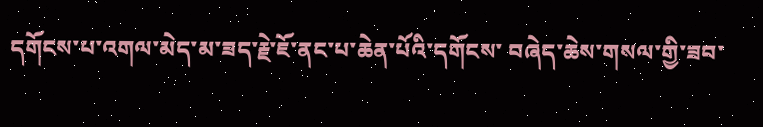དགོངས་པ་འགལ་མེད་མ་ཟད་རྗེ་ཇོ་ནང་པ་ཆེན་པོའི་དགོངས་ བཞེད་ཆེས་གསལ་གྱི་ཟབ་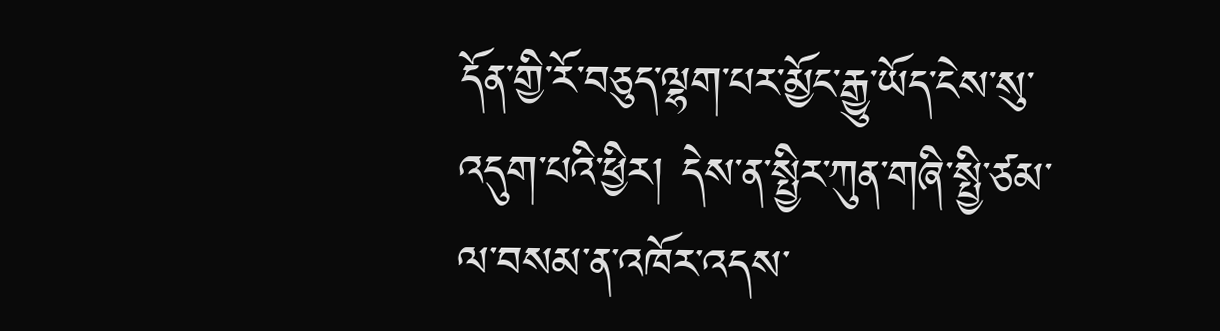དོན་གྱི་རོ་བཅུད་ལྷག་པར་མྱོང་རྒྱུ་ཡོད་ངེས་སུ་འདུག་པའི་ཕྱིར། དེས་ན་སྤྱིར་ཀུན་གཞི་སྤྱི་ཙམ་ལ་བསམ་ན་འཁོར་འདས་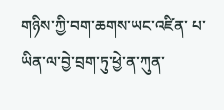གཉིས་ཀྱི་བག་ཆགས་ཡང་འཛིན་ པ་ཡིན་ལ་བྱེ་བྲག་ཏུ་ཕྱེ་ན་ཀུན་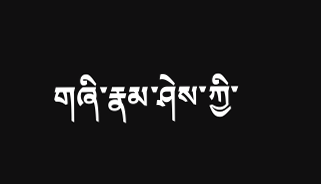གཞི་རྣམ་ཤེས་ཀྱི་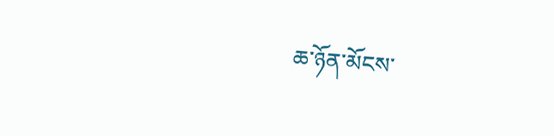ཆ་ཉོན་མོངས་